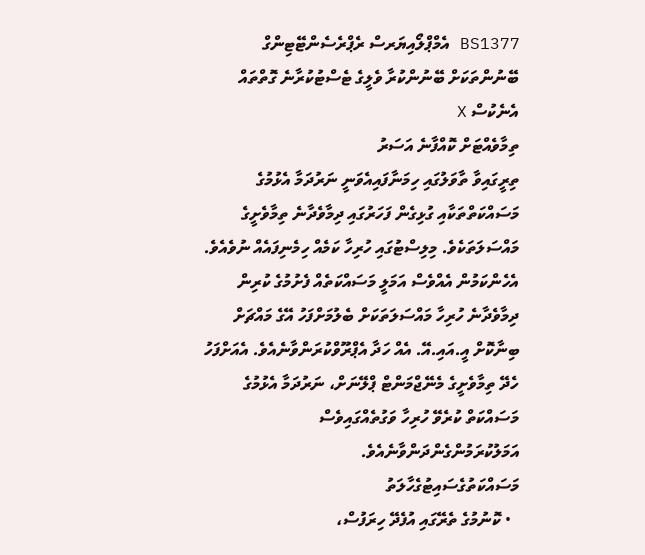BS1377 އެމްޕްލޯއިޔަރސް ރެޕްރެސެންޓޭޓިންގް ބޭނުންތަކަށް ބޭނުންކުރާ ވެލީގެ ޓެސްޓުކުރާނެ ގޮތްތައް
އެނެކުސް X
ތިމާވެއްޓަށް ކޮއްފާނެ އަސަރު
ތިރީގައިވާ ތާވަލުގައި ހިމަނާފައިއެވަނީ ނަރުދަމާ އެޅުމުގެ މަސައްކަތްތަކާއި ގުޅިގެން ފަހަރުގައި ދިމާވެދާނެ ތިމާވެށީގެ މައްސަލަތަކެވެ. މިލިސްޓުގައި ހުރިހާ ކަމެއް ހިމެނިފައެއް ނުވެއެވެ. އެހެންކަމުން އެއްވެސް އަމަލީ މަސައްކަތެއް ފެށުމުގެ ކުރިން ދިމާވެދާނެ ހުރިހާ މައްސަލަތަކަށް ބެލުމަށްފަހު އޭގެ މައްޗަށް ބިނާކޮށް އީ.އައި.އޭ. އެއް ހަދާ އެޕްރޫވްކުރަންވާނެއެވެ. އެއަށްފަހު ހެދޭ ތިމާވެށީގެ މެނޭޖްމަންޓް ޕްލޭނަށް، ނަރުދަމާ އެޅުމުގެ މަސައްކަތް ކުރެވޭ ހުރިހާ ވަގުތެއްގައިވެސް އަމަލުކުރަމުންގެންދަންވާނެއެވެ.
މަސައްކަތުގެސައިޓުގެހާލަތު
  • ކޮނުމުގެ ތެރޭގައި އުފެދޭ ހިރަފުސް،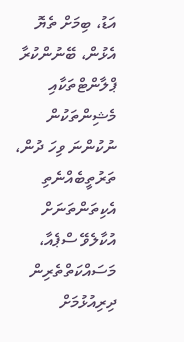އަޑު، ބިމަށް ތެޔޮ އެޅުން، ބޭނުންކުރާ ޕްލާންޓްތަކާއި މެޝިންތަކުން ނުކުންނަ ވިހަ ދުން، ތަރުތީބެއްނެތި އެކިތަންތަނަށް އުކާލެވޭ ސްޕެއާ، މަސައްކަތްތެރިން ދިރިއުޅުމަށް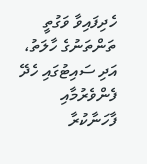ހެދިފައިވާ ވަގުތީ ތަންތަނުގެ ހާލަތު، އަދި ސައިޓުގައި ހެދޭ ފެންވެރުމާއި ފާހަނާކުރާ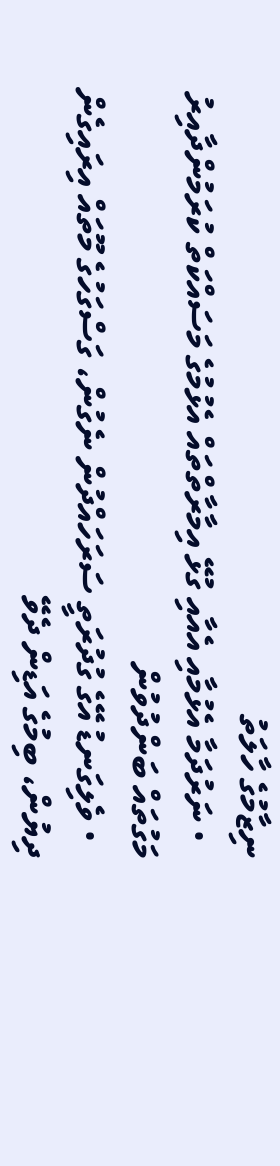ނިޒާމުގެ ހާލަތު
  • ނަރުދަމާ އެޅުމާއި އެއާއި ގުޅޭ އިމާރާތްތައް އެޅުމުގެ މަސައްކަތް ކުރަމުންދާއިރު މަގުތައް ބަންދުވުން
  • ވެލިގަނޑު އޭގެ ގުދުރަތީ ސަރަހައްދުން ނެގުން، ގަސްގަހުގެ މޫތައް އިރައިގެން ދިޔުން، ބިމުގެ އަޑިން ދެވޭ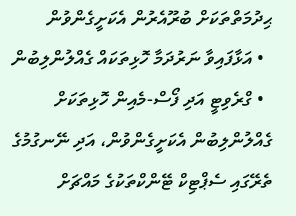ޙިދުމަތްތަކަށް ބުރޫއެރުން އެކަށީގެންވުން
  • އަޅާފައިވާ ނަރުދަމާ ހޮޅިތަކައް ގެއްލުންލިބުން
  • ގްރެވިޓީ އަދި ފޯސް-މެއިން ހޮޅިތަކަށް ގެއްލުންލިބުން އެކަށީގެންވުން، އަދި ނޭނގުމުގެ ތެރޭގައި ސެޕްޓިކް ޓޭންކްތަކުގެ މައްޗަށް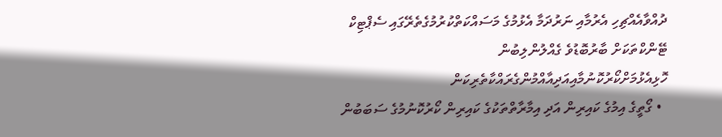ދުއްވާއެއްޗިހި އެރުމާއި ނަރުދަމާ އެޅުމުގެ މަސައްކަތްކުރުމުގެތެރޭގައި ސެޕްޓިކް ޓޭންކްތަކަށް ބާރުބޮޑުވެ ގެއްލުންލިބުން
ހޮޅިއެޅުމަށްކޯރުކޮނުމާއިއަދިއާއްމުންގެރައްކާތެރިކަން
  • ގޯތީގެ އިމުގެ ކައިރިން އަދި އިމާރާތްތަކުގެ ކައިރިން ކޯރުކޮނުމުގެ ސަބަބުން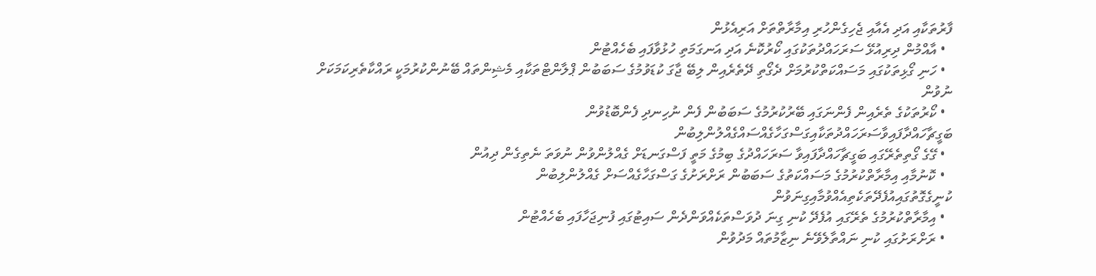ފާރުތަކާއި އަދި އެއާއި ޖެހިގެންހުރި އިމާރާތްތަށް އަރިއެޅުން
  • އާއްމުން ދިރިއުޅޭ ސަރަހައްދުތަކުގައި ކޯރުކޮނެ އަދި އަނގަމަތި ހުޅުވާފައި ބެހެއްޓުން
  • ހަނި ގޯޅިތަކުގައި މަސައްކަތްކުރުމަށް ދެގޯތި ދޭތެރެއިން ލިބޭ ޖާގަ ކުޑަވުމުގެ ސަބަބުން ޕްލާންޓްތަކާއި މެޝިންތައް ބޭނުންކުރުމަކީ ރައްކާތެރިކަމަކަށް ނުވުން
  • ކޯރުތަކުގެ ތެރެއިން ފެންނަގައި ބޭރުކުރުމުގެ ސަބަބުން ފެން ނުހިނދި ފެންބޮޑުވުން
ބަގީޗާހައްދާފައިވާސަރަހައްދުތަކާއިގަސްގަހާގެއްސައްގެއްލުންލިބުން
  • ގޭގެ ގޯތިތެރޭގައި ބަގީޗާހައްދާފައިވާ ސަރަހައްދުގެ ބިމުގެ މަތީ ފަސްގަނޑަށް ގެއްލުންވުން ނުވަތަ ނެތިގެން ދިއުން
  • ކޮނުމާއި އިމާރާތްކުރުމުގެ މަސައްކަތުގެ ސަބަބުން ރަށްރަށުގެ ގަސްގަހާގެއްސަށް ގެއްލުންލިބުން
ކުނީގެގޮތުގައިއުފެދޭތަކެތިއެއްވުމާއިގިނަވުން
  • އިމާރާތްކުރުމުގެ ތެރޭގައި އުފެދޭ ކުނި ގިނަ ދުވަސްތަކެއްވަންދެން ސައިޓުގައި ފުނިޖަހާފައި ބެހެއްޓުން
  • ރަށްރަށުގައި ކުނި ނައްތާލެވޭނެ ނިޒާމުތައް މަދުވުން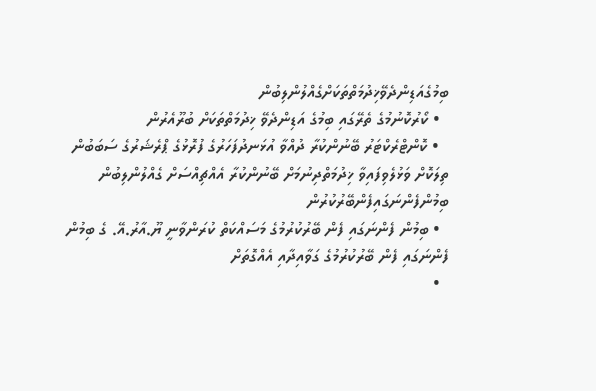ބިމުގެއަޑިންދެވޭޚިދުމަތްތަކަށްގެއްލުންލިބުން
  • ކޯރުކޮނުމުގެ ތެރޭގައި ބިމުގެ އަޑިންދެވޭ ޚިދުމަތްތަކަށް ބުރޫއެރުން
  • ކޮންޓްރެކްޓަރު ބޭނުންކުރާ ދުއްވާ އުޅަނދުފަހަރުގެ ފުރޮޅުގެ ޕްރެޝަރުގެ ސަބަބުން ތިލަކޮށް ވަޅުލެވިފައިވާ ޚިދުމަތްދިނުމަށް ބޭނުންކުރާ އެއްޗިއްސަށް ގެއްލުންލިބުން
ބިމުންފެންނަގައިފެންބޭރުކުރުން
  • ބިމުން ފެންނަގައި ފެން ބޭރުކުރުމުގެ މަސައްކަތް ކުރަންވާނީ ޔޫ.އާރު.އޭ. ގެ ބިމުން ފެންނަގައި ފެން ބޭރުކުރުމުގެ ގަވާއިދާއި އެއްގޮތަށް
  •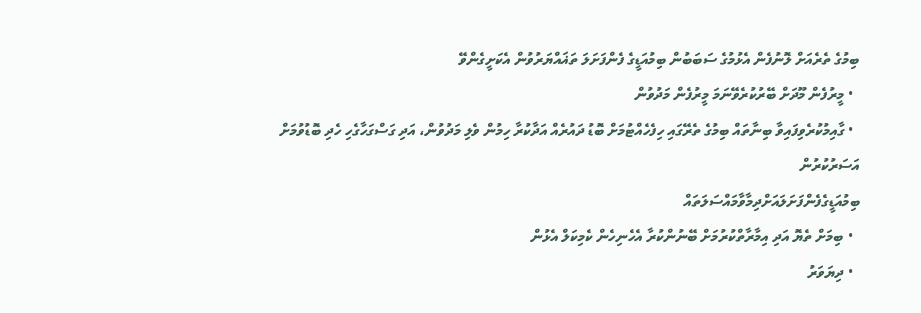ބިމުގެ ތެރެއަށް ލޮނުފެން އެޅުމުގެ ސަބަބުން ބިމުއަޑީގެ ފެންފަށަލަ ތަޣައްޔަރުވުން އެކަށީގެންވޭ
  • މީރުފެން މޫދަށް ބޭރުކުރެވޭނަމަ މީރުފެން މަދުވުން
  • ގާއިމުކުރެވިފައިވާ ބިނާތައް ބިމުގެ ތެރޭގައި ހިފެހެއްޓުމަށް ބޮޑު ދައުރެއް އަދާކުރާ ހިމުން ވެލި މަދުވުން، އަދި ގަސްގަހާގެހި ހެދި ބޮޑުވުމަށް އަސަރުކުރުން
ބިމުއަޑީގެފެންފަށަލައަށްދިމާވާމައްސަލަތައް
  • ބިމަށް ތެޔޮ އަދި އިމާރާތްކުރުމަށް ބޭނުންކުރާ އެހެނިހެން ކެމިކަލް އެޅުން
  • ދިޔަވަރު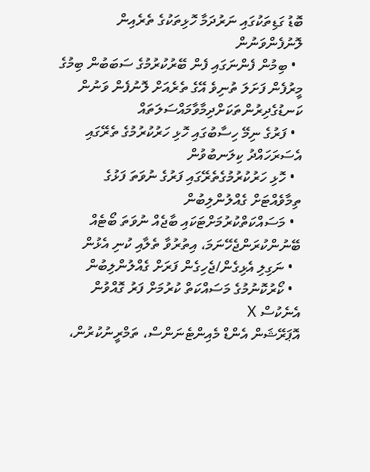ބޮޑު ގަޑިތަކުގައި ނަރުދަމާ ހޮޅިތަކުގެ ތެރެއިން ލޮނުފެންވަނުން
  • ބިމުން ފެންނަގައި ފެން ބޭރުކުރުމުގެ ސަބަބުން ބިމުގެ މީރުފެން ފަށަލަ ތުނިވެ އޭގެ ތެރެއަށް ލޮނުފެން ވަނުން
ކަނޑުގެދިރުންތަކަށްދިމާވާމައްސަލަތައް
  • ފަރުގެ ނިމޭ ހިސާބުގައި ހޮޅި ހަރުކުރުމުގެ ތެރޭގައި އެސަރަހައްދު ކިލަނބުވުން
  • ހޮޅި ހަރުކުރުމުގެތެރޭގައި ފަރުގެ ނުވަތަ ފަޅުގެ ތިމާވެއްޓަށް ގެއްލުންލިބުން
  • މަސައްކަތްކުރުމަށްޓަކައި ބާޖެއް ނުވަތަ ބޯޓެއް ބޭނުންކުރަންޖެހޭނަމަ، އިތުރުވާ ތެލާއި ކުނި އެޅުން
  • ނަގިލި އެޅިގެން/ޖެހިގެން ފަރަށް ގެއްލުންލިބުން
  • ކޯރުކޮނުމުގެ މަސައްކަތް ކުރުމަށް ފަރު ގޮއްވުން
އެނެކުސް X
އޮޕަރޭޝަން އެންޑް މެއިންޓެނަންސް، ތަމްރީނުކުރުން،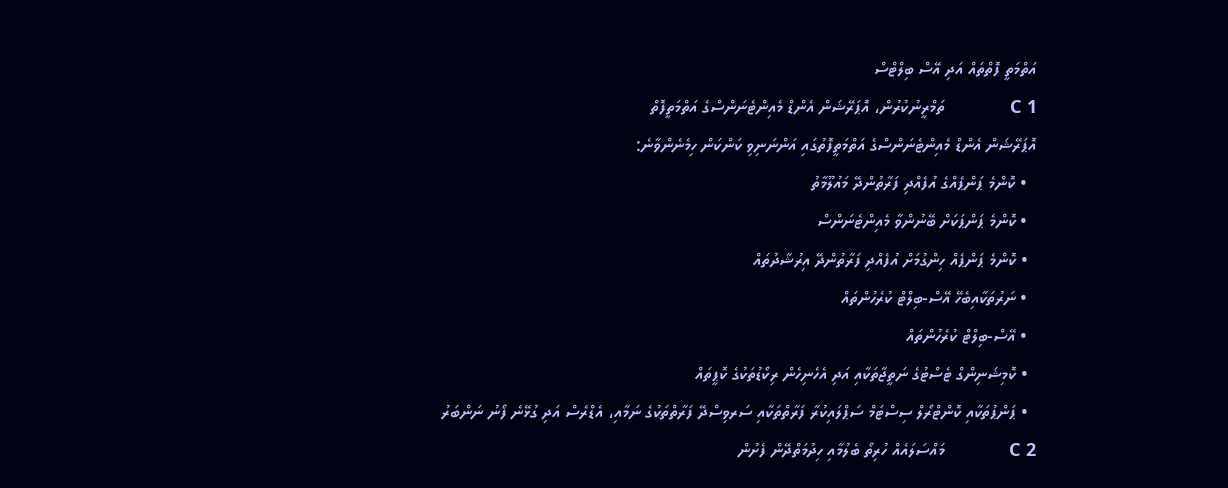އަތްމަތީ ފޮތްތައް އަދި އޭސް ބިލްޓްސް
C 1             ތަމްރީނުކުރުން، އޮޕަރޭޝަން އެންޑް މެއިންޓެނަންސްގެ އަތްމަތީފޮތް
އޮޕަރޭޝަން އެންޑް މެއިންޓެނަންސްގެ އަތްމަތީފޮތުގައި އަންނަނިވި ކަންކަން ހިމެނެންވާނެ:
  • ކޮންމެ ޕަންޕެއްގެ އުފެއްދި ފަރާތުންދޭ މައުލޫމާތު
  • ކޮންމެ ޕަންޕަކަށް ބޭނުންވާ މެއިންޓެނަންސް
  • ކޮންމެ ޕަންޕެއް ހިންގުމަށް އުފެއްދި ފަރާތުންދޭ އިރުޝާދުތައް
  • ނަރުތަކާއިބެހޭ އޭސް-ބިލްޓް ކުރެހުންތައް
  • އޭސް-ބިލްޓް ކުރެހުންތައް
  • ކޮމިޝަނިންގް ޓެސްޓުގެ ނަތީޖާތަކާއި އަދި އެހެނިހެން ރިކޯޑުތަކުގެ ކޮޕީތައް
  • ޕަންޕުތަކާއި ކޮންޓްރޯލް ސިސްޓަމް ސަޕްލައިކުރާ ފަރާތްތަކާއި ސަރވިސްދޭ ފަރާތްތަކުގެ ނަމާއި، އެޑްރެސް އަދި ގުޅޭނެ ފޯނު ނަންބަރު
C 2             މައްސަލައެއް ހުރިތޯ ބެލުމާއި ހިދުމަތްދޭން ފެށުން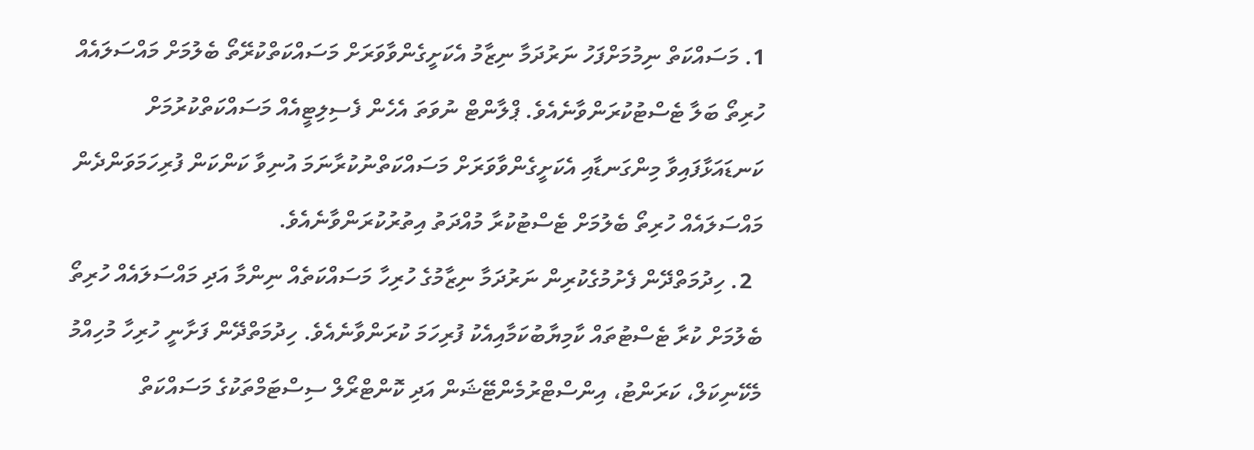1. މަސައްކަތް ނިމުމަށްފަހު ނަރުދަމާ ނިޒާމު އެކަށީގެންވާވަރަށް މަސައްކަތްކުރޭތޯ ބެލުމަށް މައްސަލައެއް ހުރިތޯ ބަލާ ޓެސްޓުކުރަންވާނެއެވެ. ޕްލާންޓް ނުވަތަ އެހެން ފެސިލިޓީއެއް މަސައްކަތްކުރުމަށް ކަނޑައަޅާފައިވާ މިންގަނޑާއި އެކަށީގެންވާވަރަށް މަސައްކަތްނުކުރާނަމަ އުނިވާ ކަންކަން ފުރިހަމަވަންދެން މައްސަލައެއް ހުރިތޯ ބެލުމަށް ޓެސްޓުކުރާ މުއްދަތު އިތުރުކުރަންވާނެއެވެ.
  2. ހިދުމަތްދޭން ފެށުމުގެކުރިން ނަރުދަމާ ނިޒާމުގެ ހުރިހާ މަސައްކަތެއް ނިންމާ އަދި މައްސަލައެއް ހުރިތޯ ބެލުމަށް ކުރާ ޓެސްޓުތައް ކާމިޔާބުކަމާއިއެކު ފުރިހަމަ ކުރަންވާނެއެވެ. ހިދުމަތްދޭން ފަށާނީ ހުރިހާ މުހިއްމު މެކޭނިކަލް، ކަރަންޓު، އިންސްޓްރުމެންޓޭޝަން އަދި ކޮންޓްރޯލް ސިސްޓަމްތަކުގެ މަސައްކަތް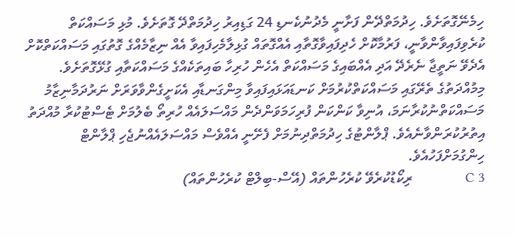ހިމެނޭގޮތަށެވެ. ހިދުމަތްދޭން ފަށާނީ މެދުނުކެނޑި 24 ގަޑިއިރު ހިދުމަތްދޭ ގޮތަށެވެ. މުޅި މަސައްކަތް ކުރެވިފައިވާންވާނީ، ފަރުމާކޮށް ހެދިފައިވާގޮތާއި އެއްގޮތައް ގުޅިލާމެހިފައިވާ އެއް ނިޒާމެއްގެ ގޮތުގައި މަސައްކަތްކޮށް އެދެވޭ ނަތީޖާ ނެރެދޭ އަދި އެއްބައިގެ މަސައްކަތް އެހެން ހުރިހާ ބައިތަކެއްގެ މަސައްކަތާއި ގުޅޭގޮތަށެވެ. މިމުއްދަތުގެ ތެރޭގައި މަސައްކަތްކުރުމަށް ކަނޑައަޅައިފައިވާ މިންގަނޑާއި އެކަށީގެންވާވަރަށް ނަރުދަމާނިޒާމު މަސައްކަތްނުކުރާނަމަ، އުނިވާ ކަންކަން ފުރިހަމަވަންދެން މައްސަލައެއް ހުރިތޯ ބެލުމަށް ޓެސްޓުކުރާ މުއްދަތު އިތުރުކުރަންވާނެއެވެ. ޕްލާންޓުގެ ހިދުމަތްދިނުމަށް ފެށޭނީ އެއްވެސް މައްސަލައެއްނުޖެހި ޕްލާންޓް ހިންގުމަށްފަހުއެވެ.
C 3             ރިކޯޑުކުރެވޭ ކުރެހުންތައް (އޭސް-ބިލްޓް ކުރެހުންތައް)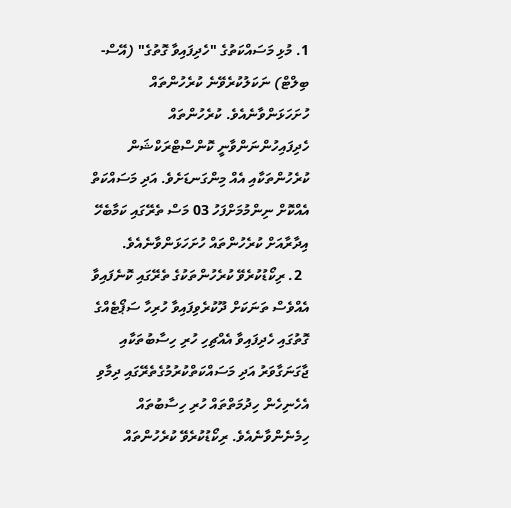1. މުޅި މަސައްކަތުގެ "ހެދިފައިވާ ގޮތުގެ" (އޭސް-ބިލްޓް) ނަކަލުކުރެވޭނެ ކުރެހުންތައް ހުށަހަޅަންވާނެއެވެ. ކުރެހުންތައް ހެދިފައިހުންނަންވާނީ ކޮންސްޓްރަކްޝަން ކުރެހުންތަކާއި އެއް މިންގަނޑަށެވެ. އަދި މަސައްކަތް އެއްކޮށް ނިންމުމަށްފަހު 03 މަސް ތެރޭގައި ކަމާބެހޭ އިދާރާއަށް ކުރެހުންތައް ހުށަހަޅަންވާނެއެވެ.
  2. ރިކޯޑުކުރެވޭ ކުރެހުންތަކުގެ ތެރޭގައި ކޮނެފައިވާ އެއްވެސް ތަނަކަށް ދޫކުރެވިފައިވާ ހުރިހާ ސަޕޯޓެއްގެ ގޮތުގައި ހެދިފައިވާ އެއްޗިހި ހުރި ހިސާބުތަކާއި ޖާގަނަގާވަރު އަދި މަސައްކަތްކުރުމުގެތެރޭގައި ދިމާވި އެހެނިހެން ހިދުމަތްތައް ހުރި ހިސާބުތައް ހިމެނެންވާނެއެވެ. ރިކޯޑުކުރެވޭ ކުރެހުންތައް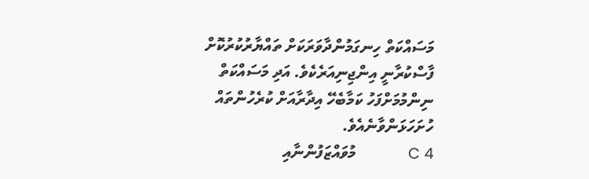މަސައްކަތް ހިނގަމުންދާވަރަކަށް ތައްޔާރުކުރުކޮށް ފާސްކުރާނީ އިންޖިނިއަރެކެވެ. އަދި މަސައްކަތް ނިންމުމަށްފަހު ކަމާބެހޭ އިދާރާއަށް ކުރެހުންތައް ހުށަހަޅަންވާނެއެވެ.
C 4             މުވައްޒަފުންނާއި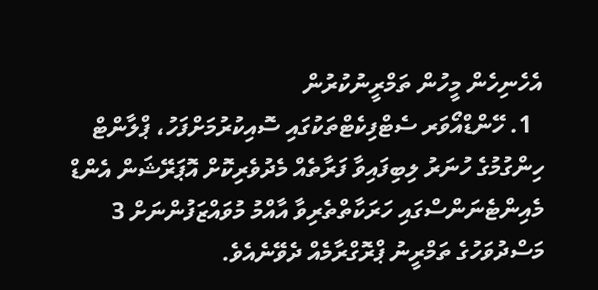އެހެނިހެން މީހުން ތަމްރީނުކުރުން
  1. ހޭންޑްއޯވަރ ސެޓްފިކެޓްތަކުގައި ސޮއިކުރުމަށްފަހު، ޕްލާންޓް ހިންގުމުގެ ހުނަރު ލިބިފައިވާ ފަރާތެއް މެދުވެރިކޮށް އޮޕަރޭޝަން އެންޑް މެއިންޓެނަންސްގައި ހަރަކާތްތެރިވާ އާއްމު މުވައްޒަފުންނަށް 3 މަސްދުވަހުގެ ތަމްރީނު ޕްރޮގްރާމެއް ދެވޭނެއެވެ.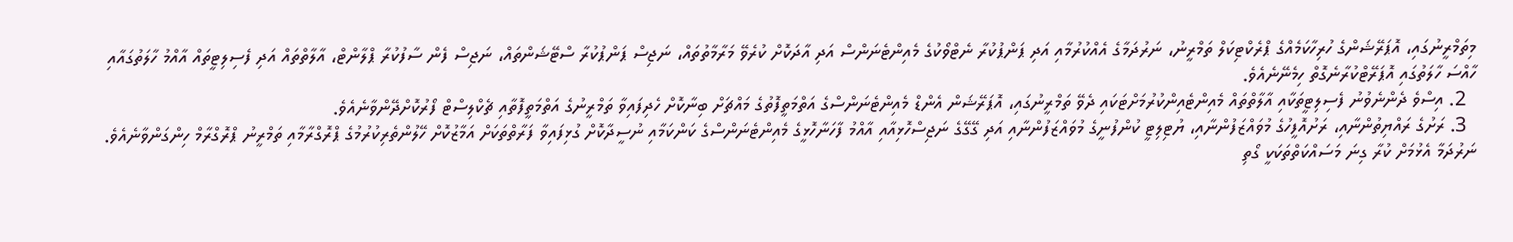މިތަމްރީނުގައި، އޮޕަރޭޝަންގެ ހުރިހާކަމެއްގެ ޕްރެކްޓިކަލް ތަމްރީނު، ނަރުދަމާގެ އެއްކުރުމާއި އަދި ޕަންޕުކުރާ ނެޓްވޯކުގެ މެއިންޓެނަންސް އަދި އާދަކޮށް ކުރެވޭ މަރާމާތުތައް، ނަޖިސް ޕަންޕުކުރާ ސްޓޭޝަންތައް، ނަޖިސް ފެން ސާފުކުރާ ޕްލާންޓް، އާލާތްތައް އަދި ފެސިލިޓީތައް އާއްމު ހާލަތުގައާއި ހާއްސަ ހާލަތުގައި އޮޕަރޭޓްކުރާނެގޮތް ހިމެނޭނެއެވެ.
  2. އިސްވެ ދެންނެވުނު ފެސިލިޓީތަކާއި އާލާތްތައް މެއިންޓެއިންކުރުމަށްޓަކައި ދެވޭ ތަމްރީނުގައި، އޮޕަރޭޝަން އެންޑް މެއިންޓެނަންސްގެ އަތްމަތީފޮތުގެ މައްޗަށް ބިނާކޮށް ހެދިފައިވާ ތަމްރީނުގެ އަތްމަތީފޮތާއި ޗެކްލިސްޓް ފޯރުކޮށްދޭންވާނެއެވެ.
  3. ރަށުގެ ރައްޔިތުންނާއި، ރަށުއޮފީހުގެ މުވައްޒަފުންނާއި، ޔުޓިލިޓީ ކުންފުނީގެ މުވައްޒަފުންނާއި އަދި ގޭގޭގެ ނަޖިސްހޮޅިއާއި އާއްމު ފާހަނާހޮޅީގެ މެއިންޓެނަންސްގެ ކަންކަމާއި ނުސީދާކޮށް ގުޅިފައިވާ ފަރާތްތަކަށް އަމާޒުކޮށް ހޭލުންތެރިކުރުމުގެ ޕްރޮގްރާމާއި ތަމްރީނު ޕްރޮގްރާމް ހިންގަންވާނެއެވެ. ނަރުދަމާ އެޅުމަށް ކުރާ ގިނަ މަސައްކަތްތަކަކީ ގޯތި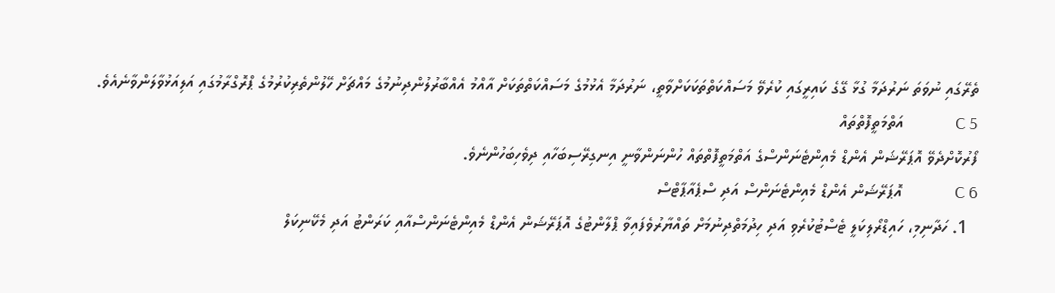ތެރޭގައި ނުވަތަ ނަރުދަމާ ގުޅާ ގޭގެ ކައިރީގައި ކުރެވޭ މަސައްކަތްތަކަކަށްވާތީ، ނަރުދަމާ އެޅުމުގެ މަސައްކަތްތަކަށް އާއްމު އެއްބާރުލުންދިނުމުގެ މައްޗަށް ހޭލުންތެރިކުރުމުގެ ޕްރޮގްރާމުގައި އަލިއަޅުވާލަންވާނެއެވެ.
C 5             އަތްމަތީފޮތްތައް
ފޯރުކޮށްދެވޭ އޮޕަރޭޝަން އެންޑް މެއިންޓެނަންސްގެ އަތްމަތީފޮތްތައް ހުންނަންވާނީ އިނގިރޭސިބަހާއި ދިވެހިބަހުންނެވެ.
C 6             އޮޕަރޭޝަން އެންޑް މެއިންޓެނަންސް އަދި ސްޕެއާޕާޓްސް
  1. ހަދާނިމި، ހައިޑްރޯލިކަލީ ޓެސްޓުކުރެވި އަދި ހިދުމަތްދިނުމަށް ތައްޔާރުވެފައިވާ ޕްލާންޓުގެ އޮޕަރޭޝަން އެންޑް މެއިންޓެނަންސްއާއި ކަރަންޓު އަދި މެކޭނިކަލް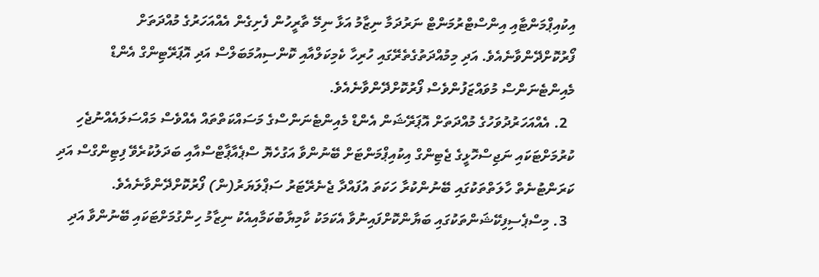އިކުއިޕްމަންޓާއި އިންސްޓްރުމަންޓް ނަރުދަމާ ނިޒާމު އަޅާ ނިމޭ ތާރީހުން ފެށިގެން އެއްއަހަރުގެ މުއްދަތަށް ފޯރުކޮށްދޭންވާނެއެވެ. އަދި މިމުއްދަތުގެތެރޭގައި ހުރިހާ ކެމިކަލްއާއި ކޮންސިއުމަބަލްސް އަދި އޮޕަރޭޓިންގް އެންޑް މެއިންޓެނަންސް މުވައްޒަފުންވެސް ފޯރުކޮށްދޭންވާނެއެވެ.
  2. އެއްއަހަރުދުވަހުގެ މުއްދަތަށް އޮޕަރޭޝަން އެންޑް މެއިންޓެނަންސްގެ މަސައްކަތްތައް އެއްވެސް މައްސަލައެއްނުޖެހި ކުރުމަށްޓަކައި ނަޖިސްހޮޅީގެ ޖެޓިންގް އިކުއިޕްމަންޓަށް ބޭނުންވާ އަގުހެޔޮ ސްޕެއާޕާޓްސްއާއި ބަދަލުކުރެވޭ ފިޓިންގްސް އަދި ކަރަންޓުނެތް ހާލަތްތަކުގައި ބޭނުންކުރާ ހަކަތަ އުފައްދާ ޖެނެރޭޓަރު ސަޕްލަޔަރު(ން) ފޯރުކޮށްދޭންވާނެއެވެ.
  3. މިސްޕެސިފިކޭޝަންތަކުގައި ބަޔާންކޮށްފައިނުވާ އެކަމަކު ކާމިޔާބުކަމާއިއެކު ނިޒާމު ހިންގުމަށްޓަކައި ބޭނުންވާ އަދި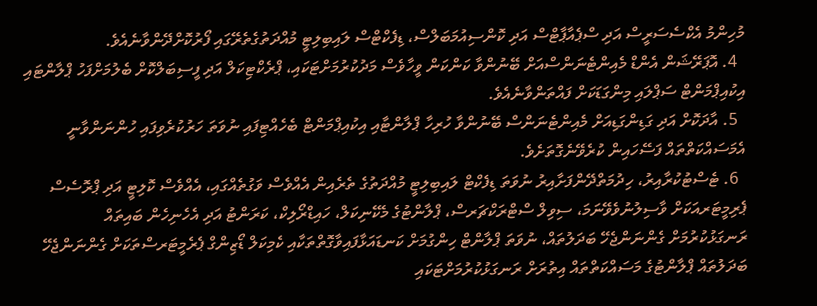މުހިންމު އެކްސެސަރީސް އަދި ސްޕެއާޕާޓްސް އަދި ކޮންސިއުމަބަލްސް، ޑިފެކްޓްސް ލައިބިލިޓީ މުއްދަތުގެތެރޭގައި ފޯރުކޮށްދޭންވާނެއެވެ.
  4. އޮޕަރޭޝަން އެންޑް މެއިންޓެނަންސްއަށް ބޭނުންވާ ކަންކަން ވީހާވެސް މަދުކުރުމަށްޓަކައި، ޕްރެކްޓިކަލް އަދި ފީސިބަލްކޮށް ބެލުމަށްފަހު ޕްލާންޓައި އިކުއިޕްމަންޓް ސަޕްލައި މިންގަޑަކަށް ފައްތަންވާނެއެވެ.
  5. އާދަކޮށް އަދި ގަޑިންގަޑިއަށް މެއިންޓެނަންސް ބޭނުންވާ ހުރިހާ ޕްލާންޓާއި އިކުއިޕްމަންޓް ބެހެއްޓިފައި ނުވަތަ ހަރުކުރެވިފައި ހުންނަންވާނީ އެމަސައްކަތްތައް ފަސޭހައިން ކުރެވޭނެގޮތަށެވެ.
  6. ޓެސްޓުކުރާއިރު، ހިދުމަތްދޭންފަށާއިރު ނުވަތަ ޑިފެކްޓް ލައިބިލިޓީ މުއްދަތުގެ ތެރެއިން އެއްވެސް ވަގުތެއްގައި، އެއްވެސް ކޮލިޓީ އަދި ޕްރޮސެސް ޕެރިމީޓަރއަކަށް ވާސިލުނުވެވޭނަމަ، ސިވިލް ސްޓްރަކްޗަރސް، ޕްލާންޓުގެ މެކޭނިކަލް، ހައިޑްރޯލިކް، ކަރަންޓު އަދި އެހެނިހެން ބައިތައް ރަނގަޅުކުރުމަށް ގެންނަންޖެހޭ ބަދަލުތައް، ނުވަތަ ޕްލާންޓް ހިންގުމަށް ކަނޑައަޅާފައިވާގޮތްތަކާއި ކެމިކަލް ޑޯޒިންގް ޕެރެމީޓަރސްތަކަށް ގެންނަންޖެހޭ ބަދަލުތައް ޕްލާންޓުގެ މަސައްކަތްތައް އިތުރަށް ރަނގަޅުކުރުމަށްޓަކައި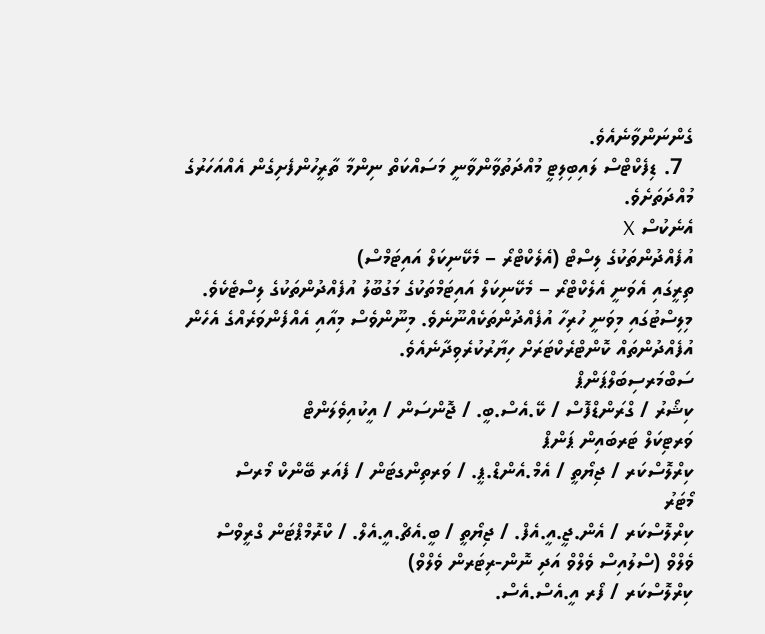ގެންނަންވާނެއެވެ.
  7. ޑިފެކްޓްސް ލައިބިލިޓީ މުއްދަތުވާންވާނީ މަސައްކަތް ނިންމާ ތާރީހުންފެށިގެން އެއްއަހަރުގެ މުއްދަތަށެވެ.
އެނެކުސް X
އުފެއްދުންތަކުގެ ލިސްޓް (އެލެކްޓްރޯ – މެކޭނިކަލް އައިޓަމްސް)
ތިރީގައި އެވަނީ އެލެކްޓްރޯ – މެކޭނިކަލް އައިޓަމްތަކުގެ މަގުބޫލު އުފެއްދުންތަކުގެ ލިސްޓެކެވެ. މިލިސްޓުގައި މިވަނީ ހުރިހާ އުފެއްދުންތަކެއްނޫނެވެ. މިނޫންވެސް މިއާއި އެއްފެންވަރެއްގެ އެހެން އުފެއްދުންތައް ކޮންޓްރެކްޓަރަށް ހިޔާރުކުރެވިދާނެއެވެ.
ސަބްމަރސިބަލްޕަންޕް
ކިޝޯރު / ގްރަންޑްފޮސް / ކޭ.އެސް.ބީ. / ޖޮންސަން / އީކުއިވެލަންޓް
ވަރޓިކަލް ޓަރބައިން ޕަންޕް
ކިރްލޮސްކަރ / ޖިޔޯތީ / އެމް.އެންޑް.ޕީ. / ވަރތިންގޓަން / ފެއަރ ބޭންކް މޯރސް
މޯޓަރު
ކިރްލޮސްކަރ / އެން.ޖީ.އީ.އެފް. / ޖިޔޯތީ / ބީ.އެޗް.އީ.އެލް. / ކްރޮމްޕްޓަން ގްރީވްސް
ވެލްވް (ސްލުއިސް ވެލްވް އަދި ނޮން-ރިޓަރން ވެލްވް)
ކިރްލޮސްކަރ / ފޯރ އީ.އެސް.އެސް.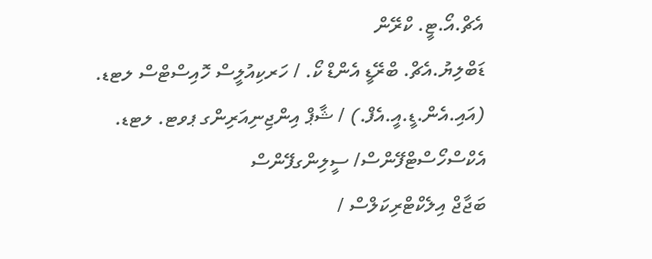އެޗް.އޯ.ޓީ. ކްރޭން
ޑަބްލިޔު.އެޗް. ބްރޭޑީ އެންޑް ކޯ. / ހަރކިއުލީސް ހޮއިސްޓްސް ލޓޑ. (އައި.އެން.ޑީ.އީ.އެފް.) / ޝާޕް އިންޖިނިއަރިންގ ޕވޓ. ލޓޑ.
އެކްސްހޯސްޓްފޭންސް/ ސީލިންގފޭންސް
ބަޖާޖް އިލެކްޓްރިކަލްސް /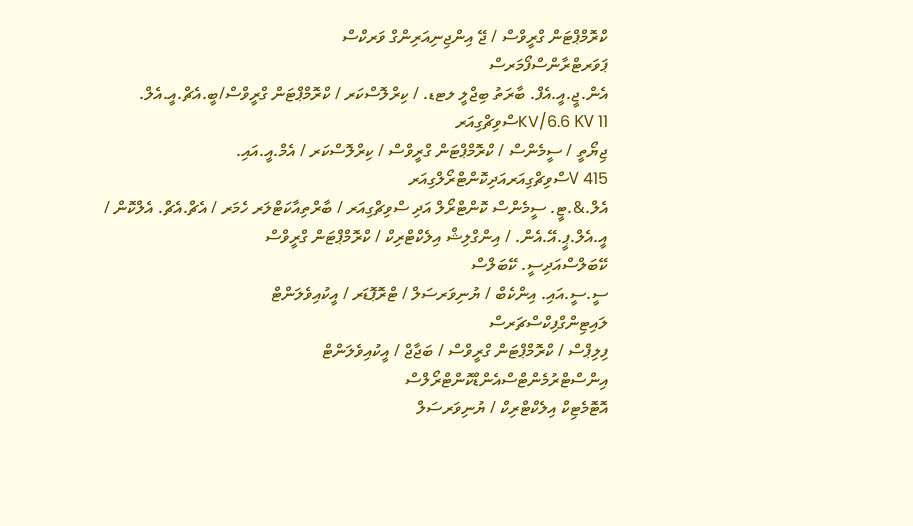ކްރޮމްޕްޓަން ގްރީވްސް / ޖޭ އިންޖިނިއަރިންގް ވަރކްސް
ޕަވަރޓްރާންސްފޯމަރސް
އެން.ޖީ.އީ.އެފް. ބާރަތު ބިޖްލީ ލޓޑ. / ކިރްލޮސްކަރ / ކްރޮމްޕްޓަން ގްރީވްސް/ބީ.އެޗް.އީ.އެލް.
11 KV/6.6 KVސްވިޗްގިއަރ
ޖިޔޯތީ / ސީމެންސް / ކްރޮމްޕްޓަން ގްރީވްސް / ކިރްލޮސްކަރ / އެމް.އީ.އައި.
415 Vސްވިޗްގިއަރއަދިކޮންޓްރޯލްގިއަރ
އެލް.&.ޓީ. ސީމެންސް ކޮންޓްރޯލް އަދި ސްވިޗްގިއަރ / ބާރްތިއާކަޓްލަރ ހެމަރ / އެޗް.އެޗް. އެލްކޮން / އީ.އެލް.ޕީ.އޭ.އެން. / އިންގްލިޝް އިލެކްޓްރިކް / ކްރޮމްޕްޓަން ގްރީވްސް
ކޭބަލްސްއަދިސީ. ކޭބަލްސް
ސީ.ސީ.އައި. އިންކެބް / ޔުނިވަރސަލް / ޓްރޮޕޮޑަރ / އީކުއިވެލަންޓް
ލައިޓިންގްފިކްސްޗަރސް
ފިލިޕްސް / ކްރޮމްޕްޓަން ގްރީވްސް / ބަޖާޖް / އީކުއިވެލަންޓް
އިންސްޓްރުމެންޓްސްއެންޑްކޮންޓްރޯލްސް
އޮޓޮމެޓިކް އިލެކްޓްރިކް / ޔުނިވަރސަލް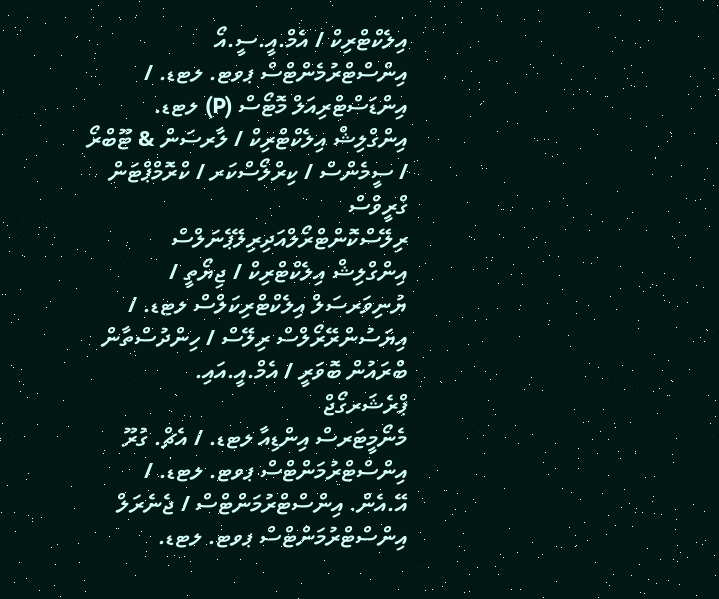އިލެކްޓްރިކް / އެމް.އީ.ސީ.އޯ އިންސްޓްރުމެންޓްސް ޕވޓ. ލޓޑ. / އިންޑަސްޓްރިއަލް މޮޓޯސް (P) ލޓޑ.
އިންގްލިޝް އިލެކްޓްރިކް / ލާރސަން & ޓޫބްރޯ / ސީމެންސް / ކިރްލޯސްކަރ / ކްރޮމްޕްޓަން ގްރީވްސް
ރިލޭސްކޮންޓްރޯލްއަދިރިލޭޕެނަލްސް
އިންގްލިޝް އިލެކްޓްރިކް / ޖިޔޯތީ / ޔުނިވަރސަލް އިލެކްޓްރިކަލްސް ލޓޑ. / އިޔަސުންރޭރޯލްސް ރިލޭސް / ހިންދުސްތާން ބްރައުން ބޮވަރީ / އެމް.އީ.އައި.
ޕްރެޝަރގޯޖް
މެނޯމީޓަރސް އިންޑިއާ ލޓޑ. / އެޗް. ގުރޫ އިންސްޓްރުމަންޓްސް ޕވޓ. ލޓޑ. / އޭ.އެން. އިންސްޓްރުމަންޓްސް / ޖެނެރަލް އިންސްޓްރުމަންޓްސް ޕވޓ. ލޓޑ.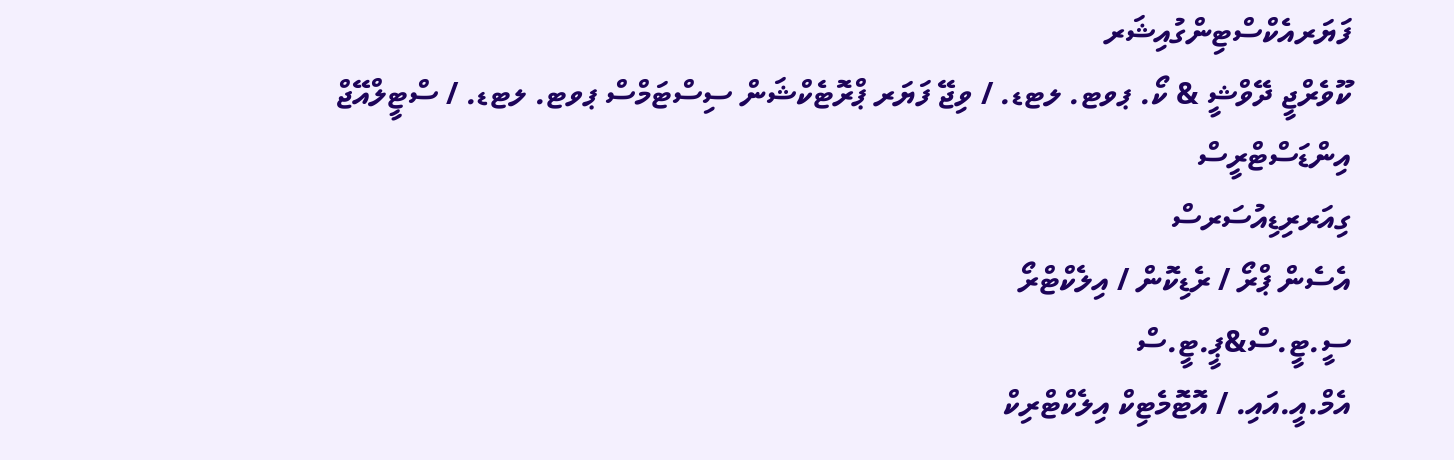ފަޔަރއެކްސްޓިންގުއިޝަރ
ކޫވެރްޖީ ދޭވްޝީ & ކޯ. ޕވޓ. ލޓޑ. / ވިޖޭ ފަޔަރ ޕްރޮޓެކްޝަން ސިސްޓަމްސް ޕވޓ. ލޓޑ. / ސްޓީލްއޭޖް އިންޑަސްޓްރީސް
ގިއަރރިޑިއުސަރސް
އެސެން ޕްރޯ / ރެޑިކޮން / އިލެކްޓްރޯ
ސީ.ޓީ.ސް&ޕީ.ޓީ.ސް
އެމް.އީ.އައި. / އޮޓޮމެޓިކް އިލެކްޓްރިކް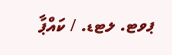ޕވޓ. ލޓޑ. / ކައްޕާ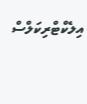އިލެކްޓްރިކަލްސް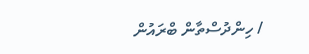/ ހިންދުސްތާން ބްރައުން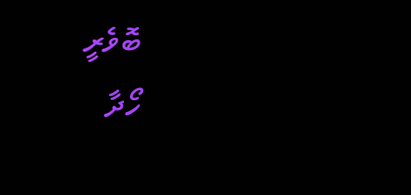ބޮވެރީ
ހޯދާ